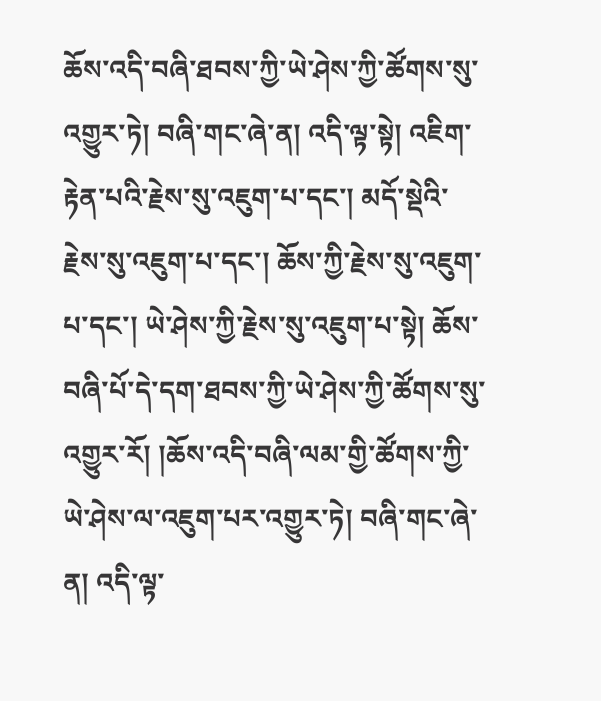ཆོས་འདི་བཞི་ཐབས་ཀྱི་ཡེ་ཤེས་ཀྱི་ཚོགས་སུ་འགྱུར་ཏེ། བཞི་གང་ཞེ་ན། འདི་ལྟ་སྟེ། འཇིག་རྟེན་པའི་རྗེས་སུ་འཇུག་པ་དང་། མདོ་སྡེའི་རྗེས་སུ་འཇུག་པ་དང་། ཆོས་ཀྱི་རྗེས་སུ་འཇུག་པ་དང་། ཡེ་ཤེས་ཀྱི་རྗེས་སུ་འཇུག་པ་སྟེ། ཆོས་བཞི་པོ་དེ་དག་ཐབས་ཀྱི་ཡེ་ཤེས་ཀྱི་ཚོགས་སུ་འགྱུར་རོ། །ཆོས་འདི་བཞི་ལམ་གྱི་ཚོགས་ཀྱི་ཡེ་ཤེས་ལ་འཇུག་པར་འགྱུར་ཏེ། བཞི་གང་ཞེ་ན། འདི་ལྟ་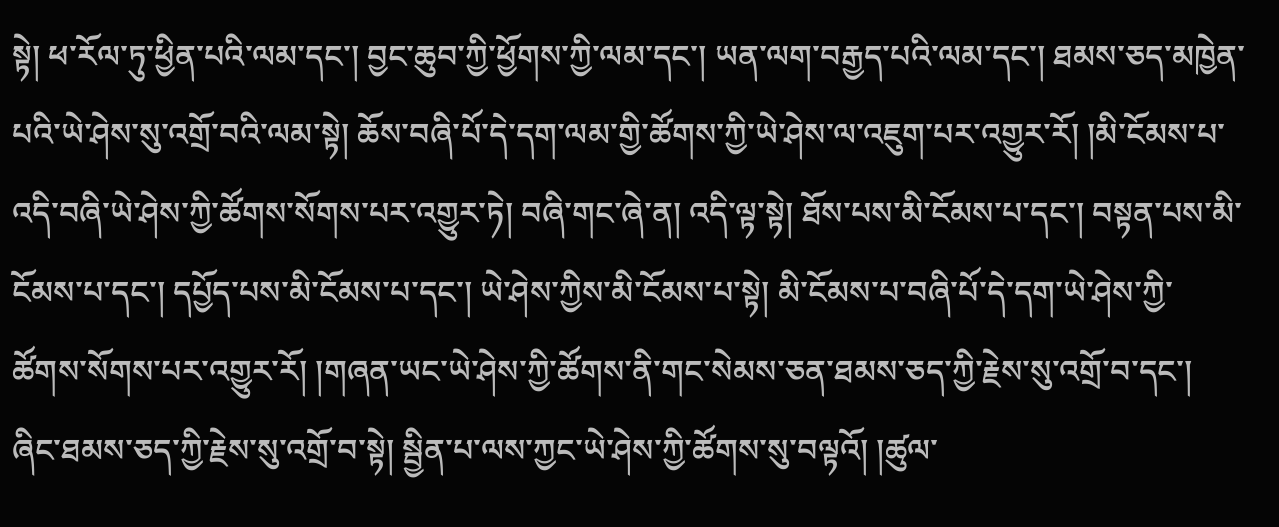སྟེ། ཕ་རོལ་ཏུ་ཕྱིན་པའི་ལམ་དང་། བྱང་ཆུབ་ཀྱི་ཕྱོགས་ཀྱི་ལམ་དང་། ཡན་ལག་བརྒྱད་པའི་ལམ་དང་། ཐམས་ཅད་མཁྱེན་པའི་ཡེ་ཤེས་སུ་འགྲོ་བའི་ལམ་སྟེ། ཆོས་བཞི་པོ་དེ་དག་ལམ་གྱི་ཚོགས་ཀྱི་ཡེ་ཤེས་ལ་འཇུག་པར་འགྱུར་རོ། །མི་ངོམས་པ་འདི་བཞི་ཡེ་ཤེས་ཀྱི་ཚོགས་སོགས་པར་འགྱུར་ཏེ། བཞི་གང་ཞེ་ན། འདི་ལྟ་སྟེ། ཐོས་པས་མི་ངོམས་པ་དང་། བསྟན་པས་མི་ངོམས་པ་དང་། དཔྱོད་པས་མི་ངོམས་པ་དང་། ཡེ་ཤེས་ཀྱིས་མི་ངོམས་པ་སྟེ། མི་ངོམས་པ་བཞི་པོ་དེ་དག་ཡེ་ཤེས་ཀྱི་ཚོགས་སོགས་པར་འགྱུར་རོ། །གཞན་ཡང་ཡེ་ཤེས་ཀྱི་ཚོགས་ནི་གང་སེམས་ཅན་ཐམས་ཅད་ཀྱི་རྗེས་སུ་འགྲོ་བ་དང་། ཞིང་ཐམས་ཅད་ཀྱི་རྗེས་སུ་འགྲོ་བ་སྟེ། སྦྱིན་པ་ལས་ཀྱང་ཡེ་ཤེས་ཀྱི་ཚོགས་སུ་བལྟའོ། །ཚུལ་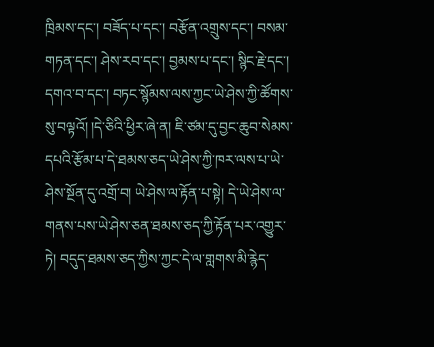ཁྲིམས་དང་། བཟོད་པ་དང་། བརྩོན་འགྲུས་དང་། བསམ་གཏན་དང་། ཤེས་རབ་དང་། བྱམས་པ་དང་། སྙིང་རྗེ་དང་། དགའ་བ་དང་། བཏང་སྙོམས་ལས་ཀྱང་ཡེ་ཤེས་ཀྱི་ཚོགས་སུ་བལྟའོ། །དེ་ཅིའི་ཕྱིར་ཞེ་ན། ཇི་ཙམ་དུ་བྱང་ཆུབ་སེམས་དཔའི་རྩོམ་པ་དེ་ཐམས་ཅད་ཡེ་ཤེས་ཀྱི་ཁར་ལས་པ་ཡེ་ཤེས་སྔོན་དུ་འགྲོ་བ། ཡེ་ཤེས་ལ་རྟོན་པ་སྟེ། དེ་ཡེ་ཤེས་ལ་གནས་པས་ཡེ་ཤེས་ཅན་ཐམས་ཅད་ཀྱི་རྟོན་པར་འགྱུར་ཏེ། བདུད་ཐམས་ཅད་ཀྱིས་ཀྱང་དེ་ལ་གླགས་མི་རྙེད་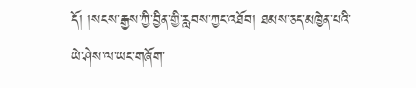དོ། །སངས་རྒྱས་ཀྱི་བྱིན་གྱི་རླབས་ཀྱང་འཐོབ། ཐམས་ཅད་མཁྱེན་པའི་ཡེ་ཤེས་ལ་ཡང་གཞོག་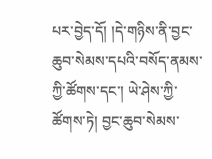པར་བྱེད་དོ། །དེ་གཉིས་ནི་བྱང་ཆུབ་སེམས་དཔའི་བསོད་ནམས་ཀྱི་ཚོགས་དང་། ཡེ་ཤེས་ཀྱི་ཚོགས་ཏེ། བྱང་ཆུབ་སེམས་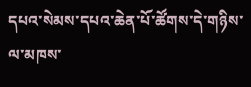དཔའ་སེམས་དཔའ་ཆེན་པོ་ཚོགས་དེ་གཉིས་ལ་མཁས་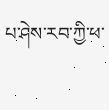པ་ཤེས་རབ་ཀྱི་ཕ་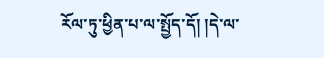རོལ་ཏུ་ཕྱིན་པ་ལ་སྤྱོད་དོ། །དེ་ལ་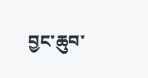བྱང་ཆུབ་